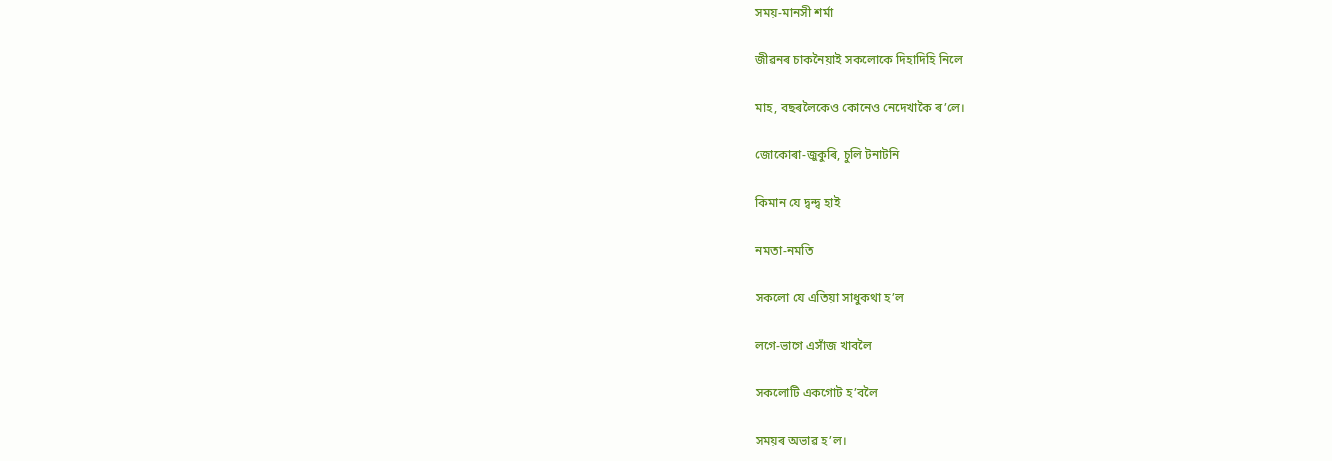সময়-মানসী শৰ্মা

জীৱনৰ চাকনৈয়াই সকলোকে দিহাদিহি নিলে

মাহ, বছৰলৈকেও কোনেও নেদেখাকৈ ৰ’লে।

জোকোৰা-জুকুৰি, চুলি টনাটনি

কিমান যে দ্বন্দ্ব হাই

নমতা-নমতি

সকলো যে এতিয়া সাধুকথা হ’ল

লগে-ভাগে এসাঁজ খাবলৈ

সকলোটি একগোট হ’বলৈ

সময়ৰ অভাৱ হ’ল।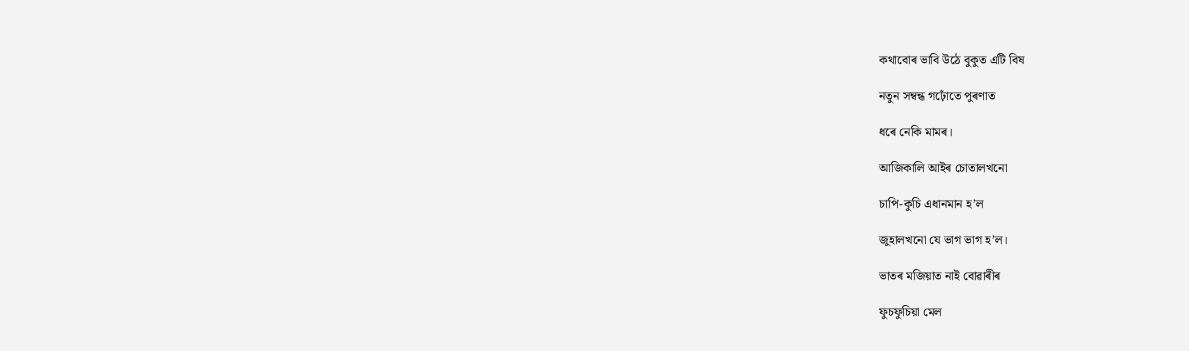কথাবোৰ ভাবি উঠে বুকুত এটি বিষ

নতুন সম্বন্ধ গঢ়োঁতে পুৰণাত

ধৰে নেকি মামৰ।

আজিকালি আইৰ চোতালখনো

চাপি-কুচি এধানমান হ’ল

জুহালখনো যে ভাগ ভাগ হ’ল।

ভাতৰ মজিয়াত নাই বোৱাৰীৰ

ফুচফুচিয়া মেল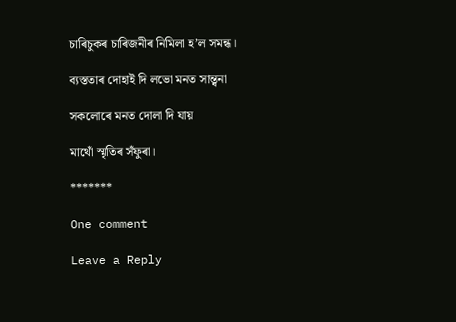চাৰিচুকৰ চাৰিজনীৰ নিমিলা হ’ল সমন্ধ।

ব্যস্ততাৰ দোহাই দি লভো মনত সান্ত্বনা

সকলোৰে মনত দোলা দি যায়

মাথোঁ স্মৃতিৰ সঁফুৰা।

*******

One comment

Leave a Reply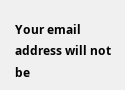Your email address will not be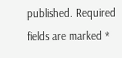published. Required fields are marked *